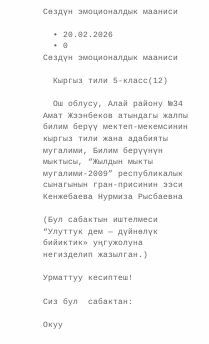Сөздүн эмоционалдык мааниси

  • 20.02.2026
  • 0
Сөздүн эмоционалдык мааниси

  Кыргыз тили 5-класс(12)

  Ош облусу, Алай району №34 Амат Жээнбеков атындагы жалпы билим берүү мектеп-мекемсинин кыргыз тили жана адабияты мугалими, Билим берүүнүн мыктысы, “Жылдын мыкты мугалими-2009” республикалык сынагынын гран-присинин ээси Кенжебаева Нурмиза Рысбаевна

(Бул сабактын иштелмеси “Улуттук дем — дүйнөлүк бийиктик» уңгужолуна негизделип жазылган.)

Урматтуу кесиптеш!

Сиз бул  сабактан:

Окуу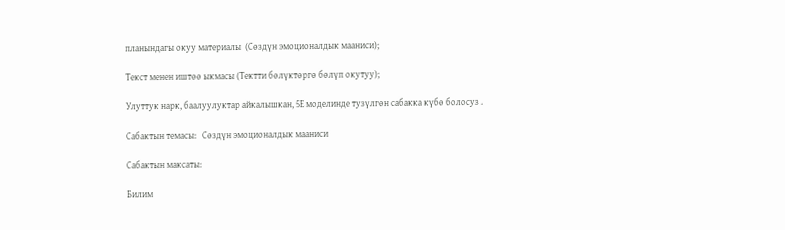планындагы окуу материалы  (Сөздүн эмоционалдык мааниси);

Текст менен иштөө ыкмасы (Тектти бөлүктөргө бөлүп окутуу);

Улуттук нарк, баалуулуктар айкалышкан, 5Е моделинде тузүлгөн сабакка күбө болосуз .

Сабактын темасы:   Сөздүн эмоционалдык мааниси

Сабактын максаты:

Билим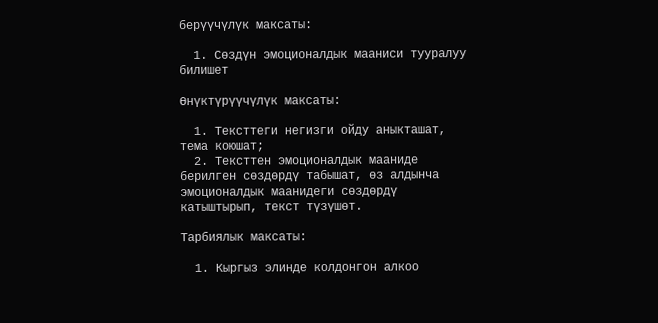берүүчүлүк максаты:

  1. Сөздүн эмоционалдык мааниси тууралуу билишет

Өнүктүрүүчүлүк максаты:

  1. Тексттеги негизги ойду аныкташат, тема коюшат;
  2. Тексттен эмоционалдык мааниде берилген сөздөрдү табышат, өз алдынча эмоционалдык маанидеги сөздөрдү катыштырып, текст түзүшөт.

Тарбиялык максаты:

  1. Кыргыз элинде колдонгон алкоо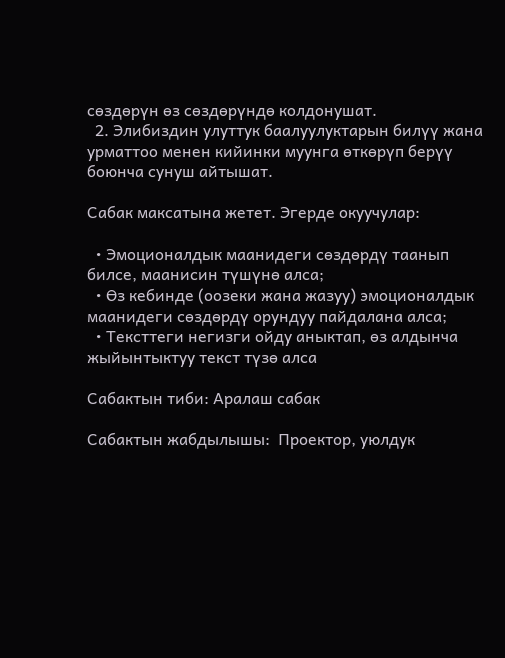сөздөрүн өз сөздөрүндө колдонушат.
  2. Элибиздин улуттук баалуулуктарын билүү жана урматтоо менен кийинки муунга өткөрүп берүү боюнча сунуш айтышат.

Сабак максатына жетет. Эгерде окуучулар:

  • Эмоционалдык маанидеги сөздөрдү таанып билсе, маанисин түшүнө алса;
  • Өз кебинде (оозеки жана жазуу) эмоционалдык маанидеги сөздөрдү орундуу пайдалана алса;
  • Тексттеги негизги ойду аныктап, өз алдынча жыйынтыктуу текст түзө алса

Сабактын тиби: Аралаш сабак

Сабактын жабдылышы:  Проектор, уюлдук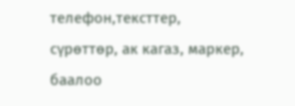телефон,тексттер, сүрөттөр, ак кагаз, маркер, баалоо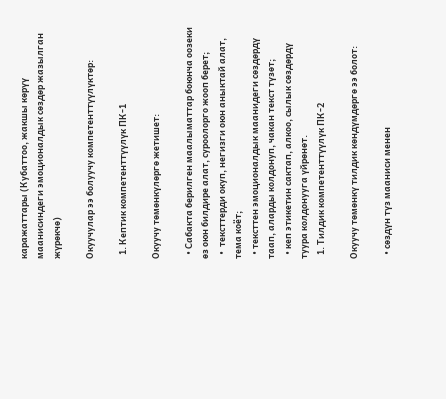каражаттары (Кубаттоо, жакшы көрүү маанисиндеги эмоционалдык сөздөр жазылган жүрөкчө)

Окуучулар ээ болуучу компетенттүүлүктөр:

  1. Кептик компетенттүүлүк ПК-1

Окуучу төмөнкүлөргө жетишет:

  • Сабакта берилген маалыматтар боюнча оозеки өз оюн билдире алат, суроолорго жооп берет;
  •  тексттерди окуп, негизги оюн аныктай алат, тема коёт;
  • тексттен эмоционалдык маанидеги сөздөрдү таап, аларды колдонуп, чакан текст түзөт;
  • кеп этикетин сактап, алкоо, сылык сөздөрдү туура колдонууга үйрөнөт.
  1. Тилдик компетенттүүлүк ПК-2

Окуучу төмөнкү тилдик көндүмдөргө ээ болот:

  • сөздүн түз мааниси менен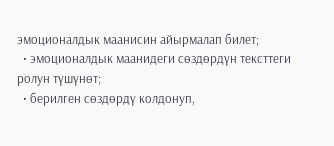эмоционалдык маанисин айырмалап билет;
  • эмоционалдык маанидеги сөздөрдүн тексттеги ролун түшүнөт;
  • берилген сөздөрдү колдонуп,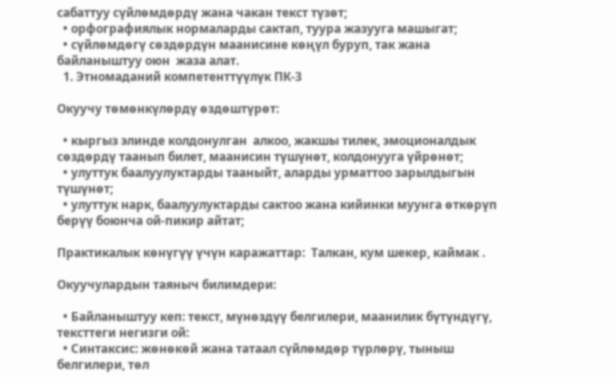сабаттуу сүйлөмдөрдү жана чакан текст түзөт;
  • орфографиялык нормаларды сактап, туура жазууга машыгат;
  • сүйлөмдөгү сөздөрдүн маанисине көңүл буруп, так жана байланыштуу оюн  жаза алат.
  1. Этномаданий компетенттүүлүк ПК-3

Окуучу төмөнкүлөрдү өздөштүрөт:

  • кыргыз элинде колдонулган  алкоо, жакшы тилек, эмоционалдык сөздөрдү таанып билет, маанисин түшүнөт, колдонууга үйрөнөт;
  • улуттук баалуулуктарды тааныйт, аларды урматтоо зарылдыгын түшүнөт;
  • улуттук нарк, баалуулуктарды сактоо жана кийинки муунга өткөрүп берүү боюнча ой-пикир айтат;

Практикалык көнүгүү үчүн каражаттар:  Талкан, кум шекер, каймак .

Окуучулардын таяныч билимдери:

  • Байланыштуу кеп: текст, мүнөздүү белгилери, маанилик бүтүндүгү, тексттеги негизги ой:
  • Синтаксис: жөнөкөй жана татаал сүйлөмдөр түрлөрү, тыныш белгилери, төл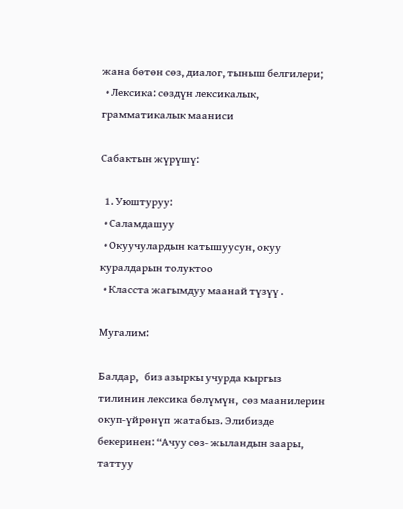жана бөтөн сөз, диалог, тыныш белгилери;
  • Лексика: сөздүн лексикалык, грамматикалык мааниси

Сабактын жүрүшү:

  1. Уюштуруу:
  • Саламдашуу
  • Окуучулардын катышуусун, окуу куралдарын толуктоо
  • Класста жагымдуу маанай түзүү .

Мугалим:

Балдар,   биз азыркы учурда кыргыз тилинин лексика бөлүмүн,  сөз маанилерин окуп-үйрөнүп  жатабыз. Элибизде бекеринен: “Ачуу сөз- жыландын заары, таттуу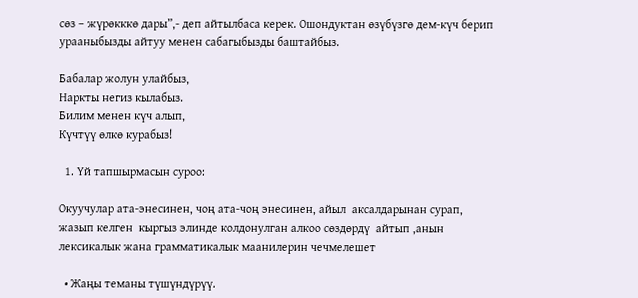сөз – жүрөкккө дары”,- деп айтылбаса керек. Ошондуктан өзүбүзгө дем-күч берип урааныбызды айтуу менен сабагыбызды баштайбыз.

Бабалар жолун улайбыз,
Наркты негиз кылабыз.
Билим менен күч алып,
Күчтүү өлкө курабыз!

  1. Үй тапшырмасын суроо:

Окуучулар ата-энесинен, чоң ата-чоң энесинен, айыл  аксалдарынан сурап, жазып келген  кыргыз элинде колдонулган алкоо сөздөрдү  айтып ,анын лексикалык жана грамматикалык маанилерин чечмелешет

  • Жаңы теманы түшүндүрүү.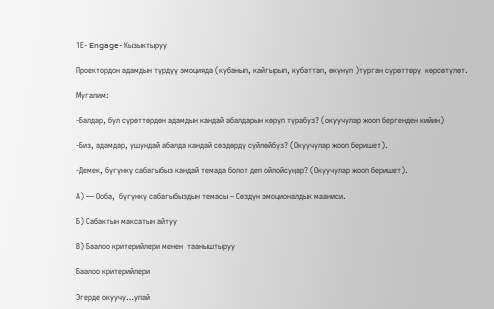1Е- Engage- Кызыктыруу

Проектордон адамдын түрдүү эмоцияда (кубанып, кайгырып, кубаттап, өкүнүп )турган сүрөттөрү  көрсөтүлөт.

Мугалим:

-Балдар, бул сүрөттөрдөн адамдын кандай абалдарын көрүп түрабуз? (окуучулар жооп бергенден кийин)

-Биз, адамдар, ушундай абалда кандай сөздөрдү сүйлөйбүз? (Окуучулар жооп беришет).

-Демек, бүгүнкү сабагыбыз кандай темада болот деп ойлойсуңар? (Окуучулар жооп беришет).

А) — Ооба,  бүгүнкү сабагыбыздын темасы – Сөздүн эмоционалдык мааниси.

Б) Сабактын максатын айтуу

В) Баалоо критерийлери менен  тааныштыруу

Баалоо критерийлери

Эгерде окуучу…упай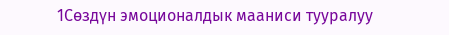1Сөздүн эмоционалдык мааниси тууралуу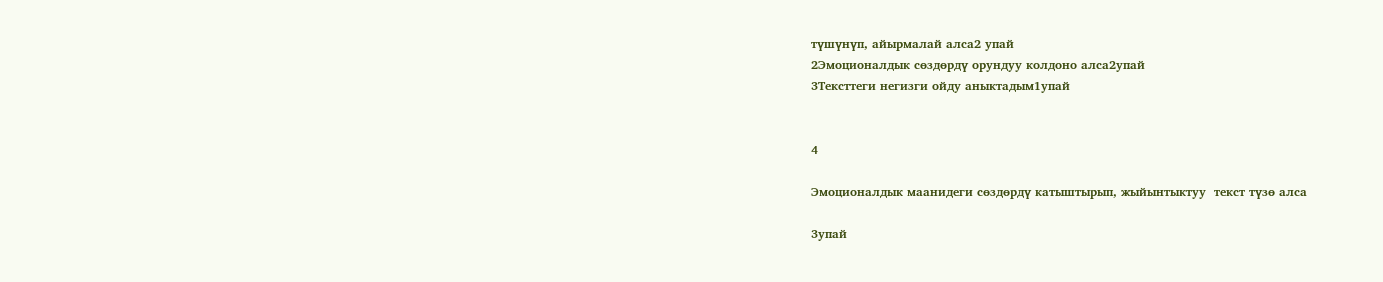түшүнүп, айырмалай алса2 упай
2Эмоционалдык сөздөрдү орундуу колдоно алса2упай
3Тексттеги негизги ойду аныктадым1упай


4

Эмоционалдык маанидеги сөздөрдү катыштырып, жыйынтыктуу  текст түзө алса

3упай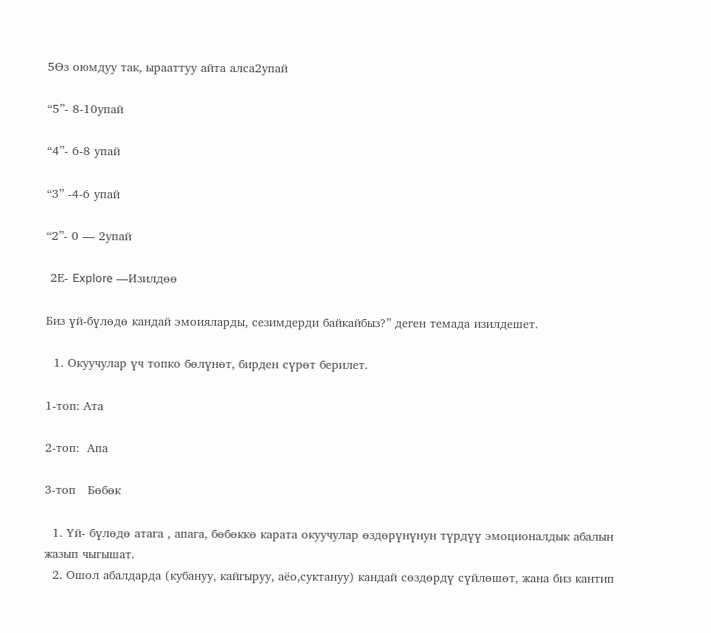5Өз оюмдуу так, ырааттуу айта алса2упай

“5”- 8-10упай

“4”- 6-8 упай

“3” -4-6 упай

“2”- 0 — 2упай

 2Е- Explore —Изилдөө

Биз үй-бүлөдө кандай эмоияларды, сезимдерди байкайбыз?” деген темада изилдешет.

  1. Окуучулар үч топко бөлүнөт, бирден сүрөт берилет.

1-топ: Ата

2-топ:  Апа

3-топ   Бөбөк

  1. Үй- бүлөдө атага , апага, бөбөккө карата окуучулар өздөрүнүнун түрдүү эмоционалдык абалын жазып чыгышат.
  2. Ошол абалдарда (кубануу, кайгыруу, аёо,суктануу) кандай сөздөрдү сүйлөшөт, жана биз кантип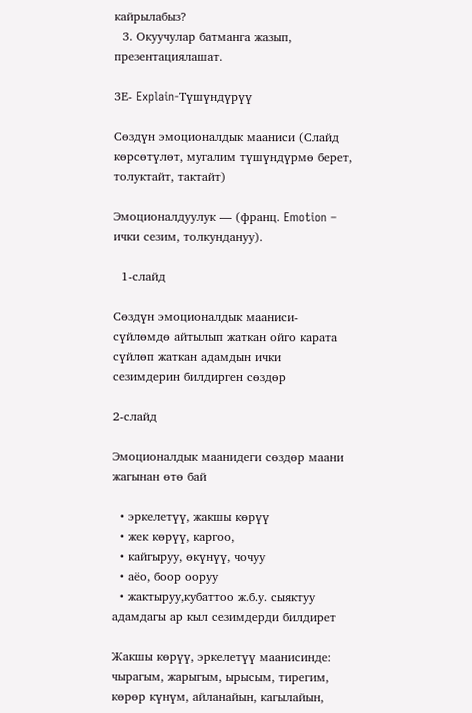кайрылабыз?
  3. Окуучулар батманга жазып, презентациялашат.

3Е- Explain-Түшүндүрүү

Сөздүн эмоционалдык мааниси (Слайд көрсөтүлөт, мугалим түшүндүрмө берет, толуктайт, тактайт)

Эмоционалдуулук — (франц. Emotion – ички сезим, толкундануу).

  1-слайд

Сөздүн эмоционалдык мааниси- сүйлөмдө айтылып жаткан ойго карата сүйлөп жаткан адамдын ички сезимдерин билдирген сөздөр

2-слайд

Эмоционалдык маанидеги сөздөр маани жагынан өтө бай

  • эркелетүү, жакшы көрүү
  • жек көрүү, каргоо,
  • кайгыруу, өкүнүү, чочуу
  • аёо, боор ооруу
  • жактыруу,кубаттоо ж.б.у. сыяктуу адамдагы ар кыл сезимдерди билдирет

Жакшы көрүү, эркелетүү маанисинде: чырагым, жарыгым, ырысым, тирегим, көрөр күнүм, айланайын, кагылайын,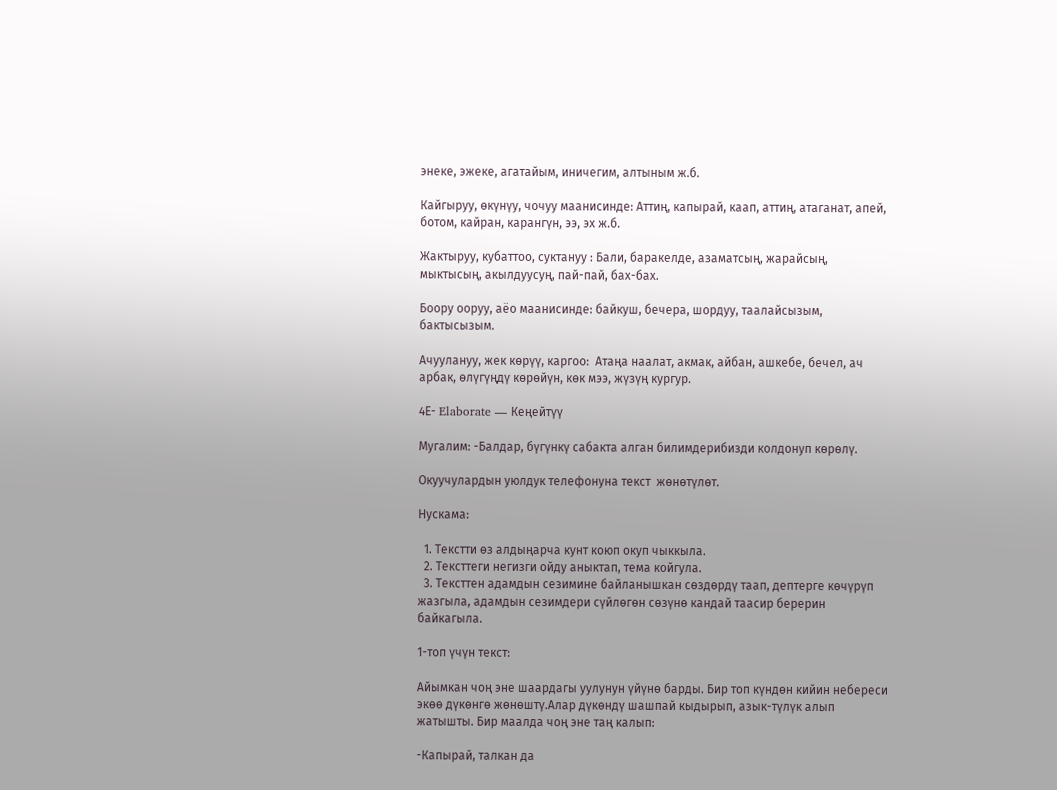энеке, эжеке, агатайым, иничегим, алтыным ж.б.

Кайгыруу, өкүнүу, чочуу маанисинде: Аттиң, капырай, каап, аттиң, атаганат, апей, ботом, кайран, карангүн, ээ, эх ж.б.

Жактыруу, кубаттоо, суктануу : Бали, баракелде, азаматсың, жарайсың, мыктысың, акылдуусуң, пай-пай, бах-бах.

Боору ооруу, аёо маанисинде: байкуш, бечера, шордуу, таалайсызым, бактысызым.

Ачуулануу, жек көрүү, каргоо:  Атаңа наалат, акмак, айбан, ашкебе, бечел, ач арбак, өлүгүңдү көрөйүн, көк мээ, жүзүң кургур.

4Е- Elaborate — Кеңейтүү

Мугалим: -Балдар, бүгүнкү сабакта алган билимдерибизди колдонуп көрөлү.

Окуучулардын уюлдук телефонуна текст  жөнөтүлөт.

Нускама:

  1. Текстти өз алдыңарча кунт коюп окуп чыккыла.
  2. Тексттеги негизги ойду аныктап, тема койгула.
  3. Тексттен адамдын сезимине байланышкан сөздөрдү таап, дептерге көчүрүп жазгыла, адамдын сезимдери сүйлөгөн сөзүнө кандай таасир берерин байкагыла.

1-топ үчүн текст:

Айымкан чоң эне шаардагы уулунун үйүнө барды. Бир топ күндөн кийин небереси экөө дүкөнгө жөнөштү.Алар дүкөндү шашпай кыдырып, азык-түлүк алып жатышты. Бир маалда чоң эне таң калып:

-Капырай, талкан да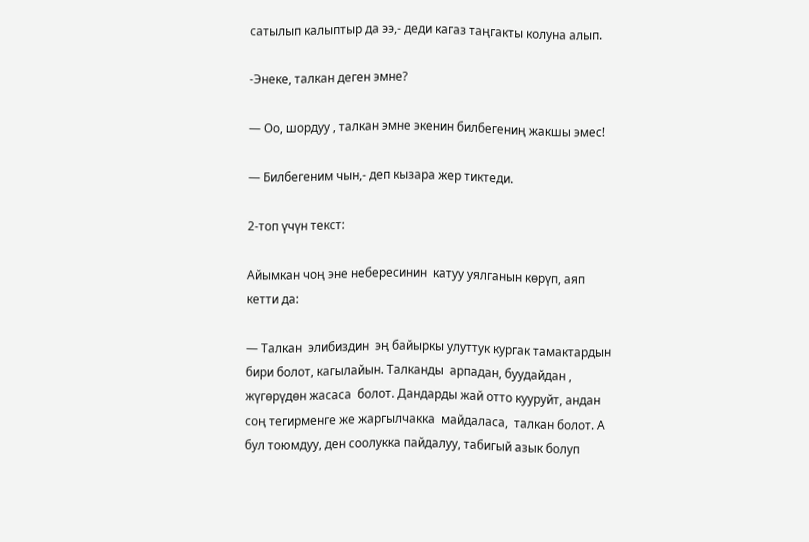сатылып калыптыр да ээ,- деди кагаз таңгакты колуна алып.

-Энеке, талкан деген эмне?

— Оо, шордуу , талкан эмне экенин билбегениң жакшы эмес!

— Билбегеним чын,- деп кызара жер тиктеди.

2-топ үчүн текст:

Айымкан чоң эне небересинин  катуу уялганын көрүп, аяп кетти да:

— Талкан  элибиздин  эң байыркы улуттук кургак тамактардын бири болот, кагылайын. Талканды  арпадан, буудайдан , жүгөрүдөн жасаса  болот. Дандарды жай отто кууруйт, андан соң тегирменге же жаргылчакка  майдаласа,  талкан болот. А бул тоюмдуу, ден соолукка пайдалуу, табигый азык болуп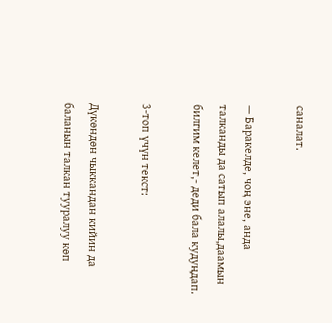саналат.

— Баракелде, чоң эне, анда талканды да сатып алалы,даамын билгим келет,- деди бала кудуңдап.

3-топ үчүн текст:

Дүкөндөн чыккандан кийин да баланын талкан тууралуу көп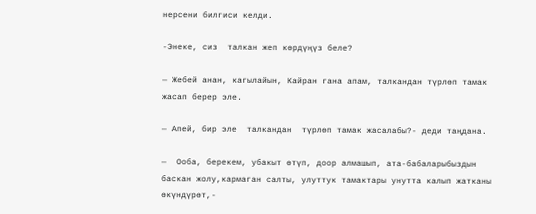нерсени билгиси келди.

-Энеке, сиз  талкан жеп көрдүңүз беле?

— Жебей анан, кагылайын, Кайран гана апам, талкандан түрлөп тамак жасап берер эле.

— Апей, бир эле  талкандан  түрлөп тамак жасалабы?- деди таңдана.

—  Ооба, берекем, убакыт өтүп, доор алмашып, ата-бабаларыбыздын баскан жолу,кармаган салты, улуттук тамактары унутта калып жатканы өкүндүрөт,-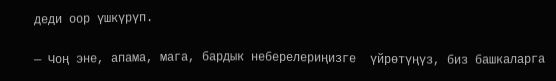деди оор үшкүрүп.

— Чоң эне, апама, мага, бардык неберелериңизге  үйрөтүңүз, биз башкаларга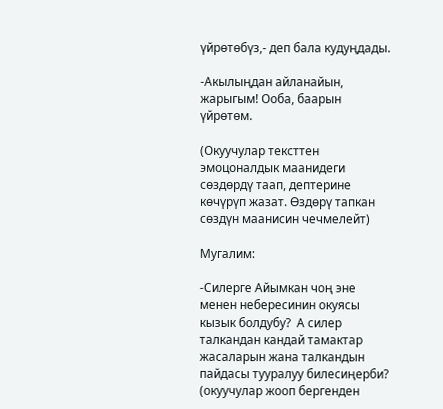үйрөтөбүз,- деп бала кудуңдады.

-Акылыңдан айланайын, жарыгым! Ооба, баарын үйрөтөм.

(Окуучулар тексттен эмоцоналдык маанидеги сөздөрдү таап, дептерине көчүрүп жазат. Өздөрү тапкан сөздүн маанисин чечмелейт)

Мугалим:

-Силерге Айымкан чоң эне менен небересинин окуясы кызык болдубу?  А силер талкандан кандай тамактар жасаларын жана талкандын пайдасы тууралуу билесиңерби? (окуучулар жооп бергенден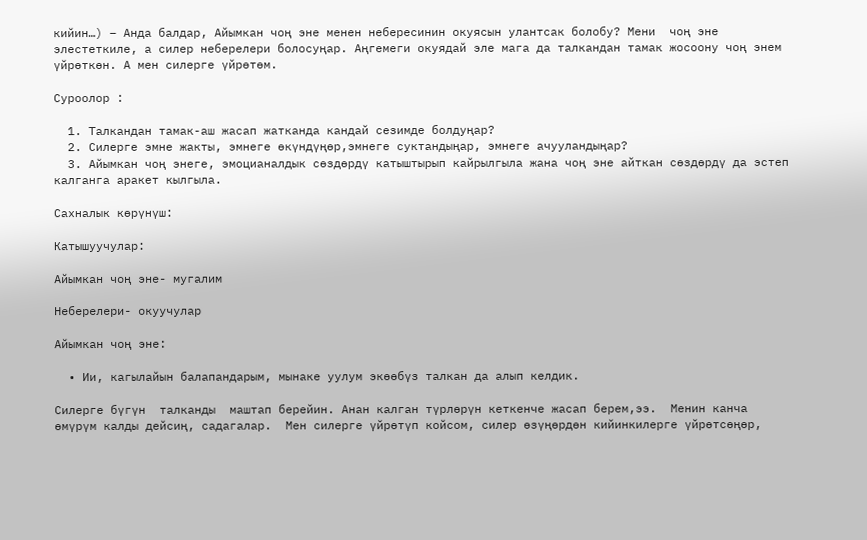кийин…) – Анда балдар, Айымкан чоң эне менен небересинин окуясын улантсак болобу? Мени  чоң эне элестеткиле, а силер неберелери болосуңар. Аңгемеги окуядай эле мага да талкандан тамак жосоону чоң энем үйрөткөн. А мен силерге үйрөтөм.

Суроолор :

  1. Талкандан тамак-аш жасап жатканда кандай сезимде болдуңар?
  2. Силерге эмне жакты, эмнеге өкүндүңөр,эмнеге суктандыңар, эмнеге ачууландыңар?
  3. Айымкан чоң энеге, эмоцианалдык сөздөрдү катыштырып кайрылгыла жана чоң эне айткан сөздөрдү да эстеп калганга аракет кылгыла.

Сахналык көрүнүш:

Катышуучулар:

Айымкан чоң эне- мугалим

Неберелери- окуучулар

Айымкан чоң эне:

  • Ии, кагылайын балапандарым, мынаке уулум экөөбүз талкан да алып келдик.

Силерге бүгүн  талканды  маштап берейин. Анан калган түрлөрүн кеткенче жасап берем,ээ.  Менин канча өмүрүм калды дейсиң, садагалар.  Мен силерге үйрөтүп койсом, силер өзүңөрдөн кийинкилерге үйрөтсөңөр,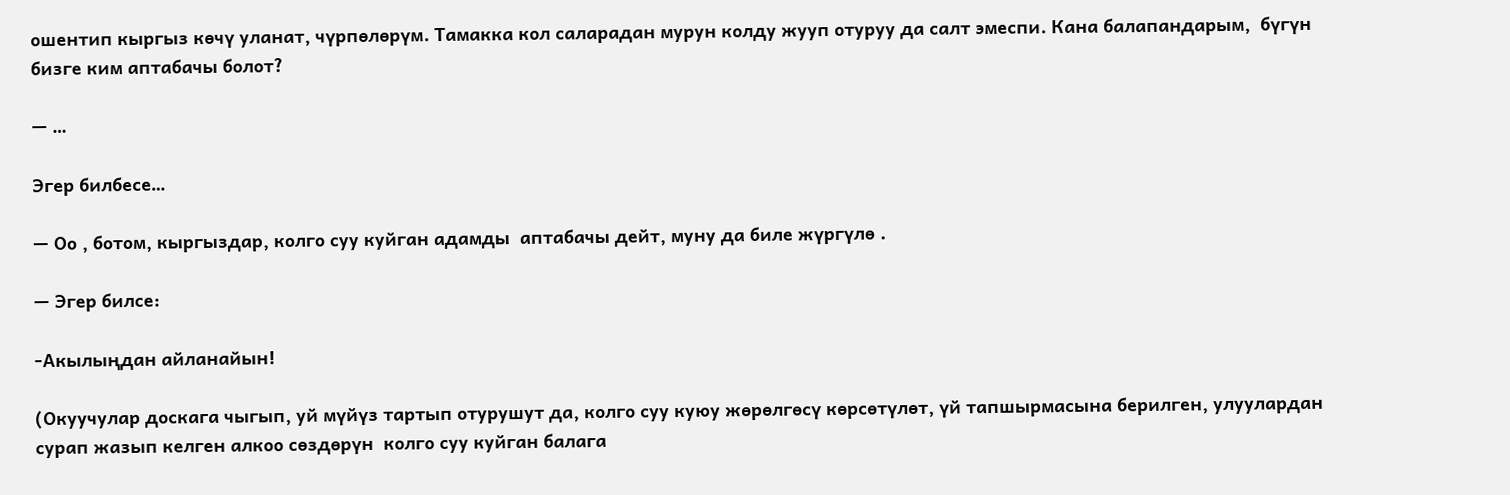ошентип кыргыз көчү уланат, чүрпөлөрүм. Тамакка кол саларадан мурун колду жууп отуруу да салт эмеспи. Кана балапандарым,  бүгүн бизге ким аптабачы болот?

— …

Эгер билбесе…

— Оо , ботом, кыргыздар, колго суу куйган адамды  аптабачы дейт, муну да биле жүргүлө .

— Эгер билсе:

-Акылыңдан айланайын!

(Окуучулар доскага чыгып, уй мүйүз тартып отурушут да, колго суу куюу жөрөлгөсү көрсөтүлөт, үй тапшырмасына берилген, улуулардан сурап жазып келген алкоо сөздөрүн  колго суу куйган балага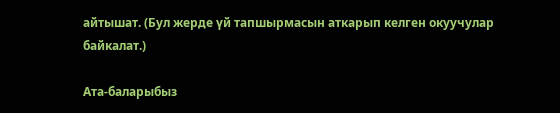айтышат. (Бул жерде үй тапшырмасын аткарып келген окуучулар байкалат.)

Ата-баларыбыз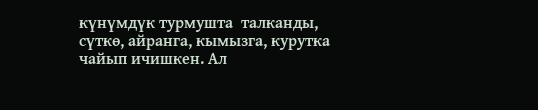күнүмдүк турмушта  талканды,  сүткө, айранга, кымызга, курутка чайып ичишкен. Ал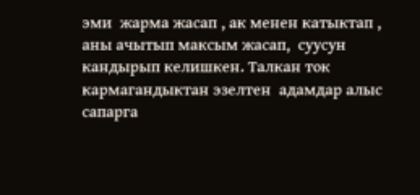эми  жарма жасап , ак менен катыктап , аны ачытып максым жасап,  суусун кандырып келишкен. Талкан ток кармагандыктан эзелтен  адамдар алыс сапарга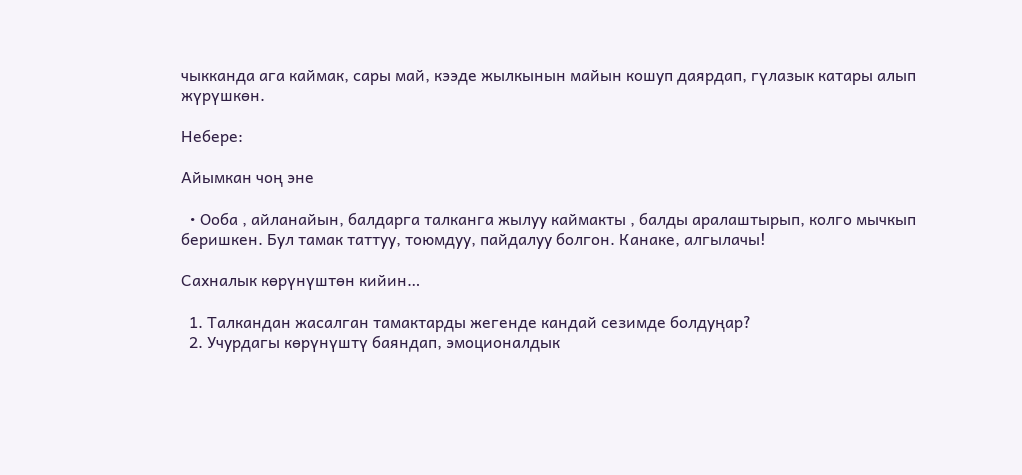чыкканда ага каймак, сары май, кээде жылкынын майын кошуп даярдап, гүлазык катары алып жүрүшкөн.

Небере:

Айымкан чоң эне

  • Ооба , айланайын, балдарга талканга жылуу каймакты , балды аралаштырып, колго мычкып беришкен. Бул тамак таттуу, тоюмдуу, пайдалуу болгон. Канаке, алгылачы!

Сахналык көрүнүштөн кийин…

  1. Талкандан жасалган тамактарды жегенде кандай сезимде болдуңар?
  2. Учурдагы көрүнүштү баяндап, эмоционалдык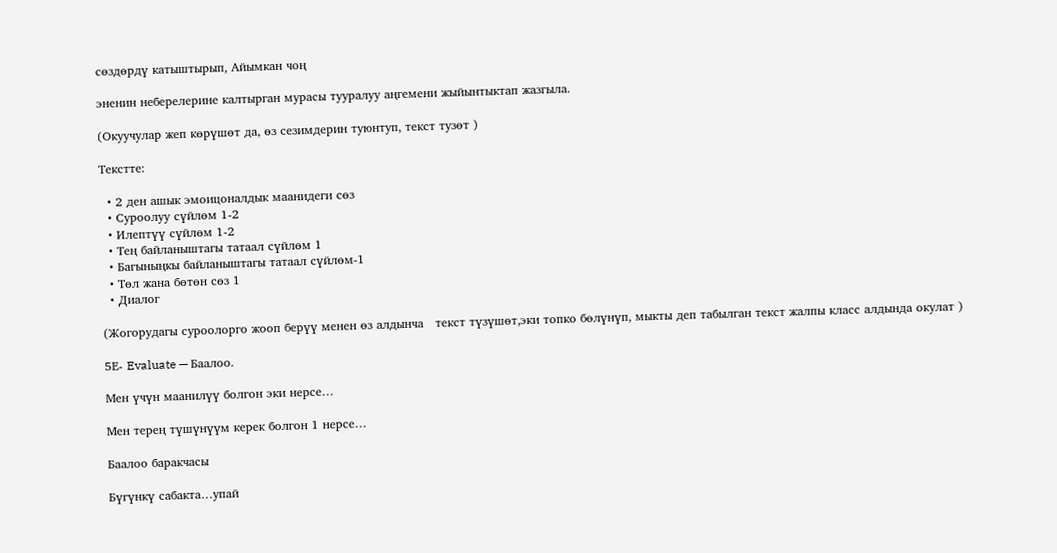сөздөрдү катыштырып, Айымкан чоң

эненин неберелерине калтырган мурасы тууралуу аңгемени жыйынтыктап жазгыла.

(Окуучулар жеп көрүшөт да, өз сезимдерин туюнтуп, текст тузөт )

Текстте:

  • 2 ден ашык эмоицоналдык маанидеги сөз
  • Суроолуу сүйлөм 1-2
  • Илептүү сүйлөм 1-2
  • Тең байланыштагы татаал сүйлөм 1
  • Багыныңкы байланыштагы татаал сүйлөм-1
  • Төл жана бөтөн сөз 1
  • Диалог

(Жогорудагы суроолорго жооп берүү менен өз алдынча   текст түзүшөт,эки топко бөлүнүп, мыкты деп табылган текст жалпы класс алдында окулат )

5Е- Evaluate — Баалоо.

Мен үчүн маанилүү болгон эки нерсе…

Мен терең түшүнүүм керек болгон 1 нерсе…

Баалоо баракчасы

Бүгүнкү сабакта…упай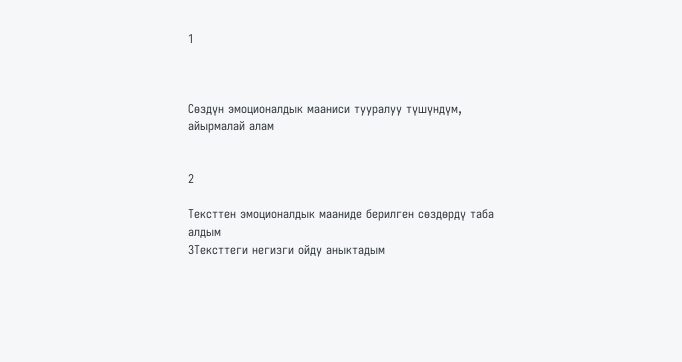1



Сөздүн эмоционалдык мааниси тууралуу түшүндүм, айырмалай алам


2

Тексттен эмоционалдык мааниде берилген сөздөрдү таба алдым
3Тексттеги негизги ойду аныктадым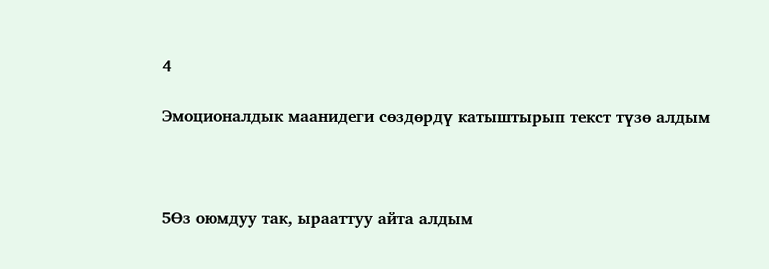4

Эмоционалдык маанидеги сөздөрдү катыштырып текст түзө алдым



5Өз оюмдуу так, ырааттуу айта алдым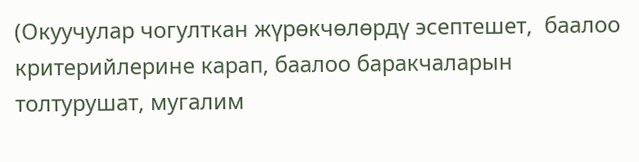(Окуучулар чогулткан жүрөкчөлөрдү эсептешет,  баалоо критерийлерине карап, баалоо баракчаларын толтурушат, мугалим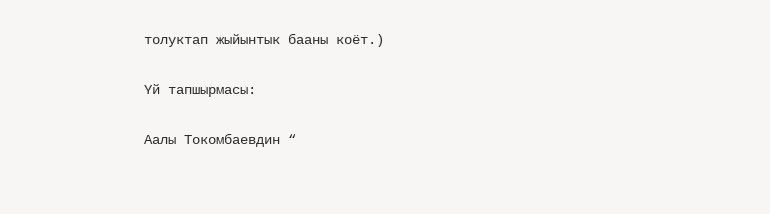толуктап жыйынтык бааны коёт.)

Үй тапшырмасы:

Аалы Токомбаевдин “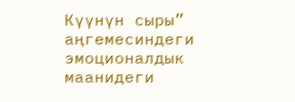Күүнүн сыры” аңгемесиндеги эмоционалдык маанидеги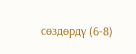сөздөрдү (6-8)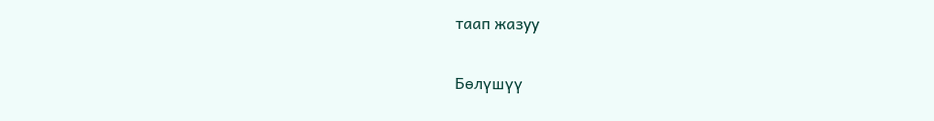таап жазуу

Бөлүшүү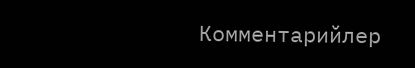Комментарийлер